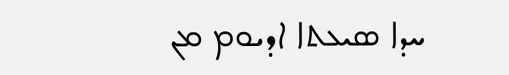ܚܕܐ ܣܝܥܬܐ ܐܕܝܘܡ ܡܢ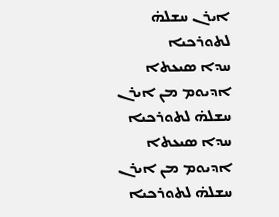ܐܝܪܢ ܚܫܠܗ̇ ܠܬܘܪܟܝܐ
ܚܕܐ ܣܝܥܬܐ ܐܕܝܘܡ ܡܢ ܐܝܪܢ ܚܫܠܗ̇ ܠܬܘܪܟܝܐ
ܚܕܐ ܣܝܥܬܐ ܐܕܝܘܡ ܡܢ ܐܝܪܢ ܚܫܠܗ̇ ܠܬܘܪܟܝܐ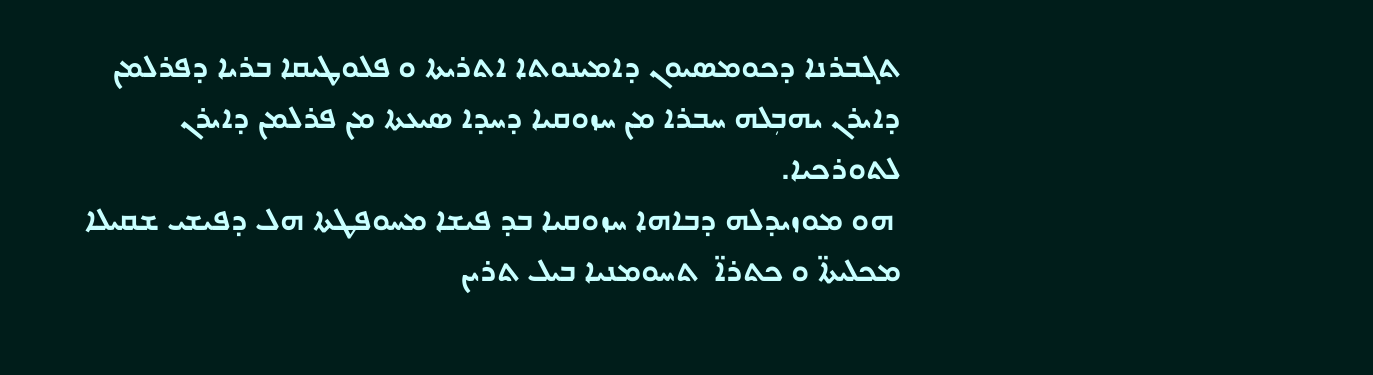ܬܓܒܪܢܐ ܕܟܘܡܣܝܘܢ ܕܐܡܝܢܘܬܐ ܐܬܪܝܬܐ ܘ ܦܠܘܛܝܩܐ ܒܪܝܐ ܕܦܪܠܡܢ ܕܐܝܪܢ ܝܗܒܼܠܗ ܚܒܪܐ ܡܢ ܚܙܘܩܝܐ ܕܚܕܐ ܣܝܥܬܐ ܡܢ ܦܪܠܡܢ ܕܐܝܪܢ ܠܬܘܪܟܝܐ.
 ܗܘ ܡܘܙܝܕܠܗ ܕܒܐܗܐ ܚܙܘܩܝܐ ܒܕ ܦܝܫܐ ܡܚܘܦܛܬܐ ܗܠ ܕܦܝܫܝ ܫܩܝܠܐ ܡܟܠܝܬܐ̈ ܘ ܟܬܪܐ̈  ܬܚܘܡܢܝܐ ܒܝܠ ܬܪܝܢ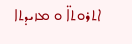ܐܬܪܘܬܐ̈ ܘ ܡܙܝܕܬܐ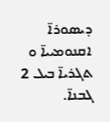ܕܝܣܘܪܐ̈ ܐܩܢܘܡܝܝܐ̈ ܘ ܬܓܪܝܐ̈ ܒܝܠ 2 ܓܒܢܐ̈.